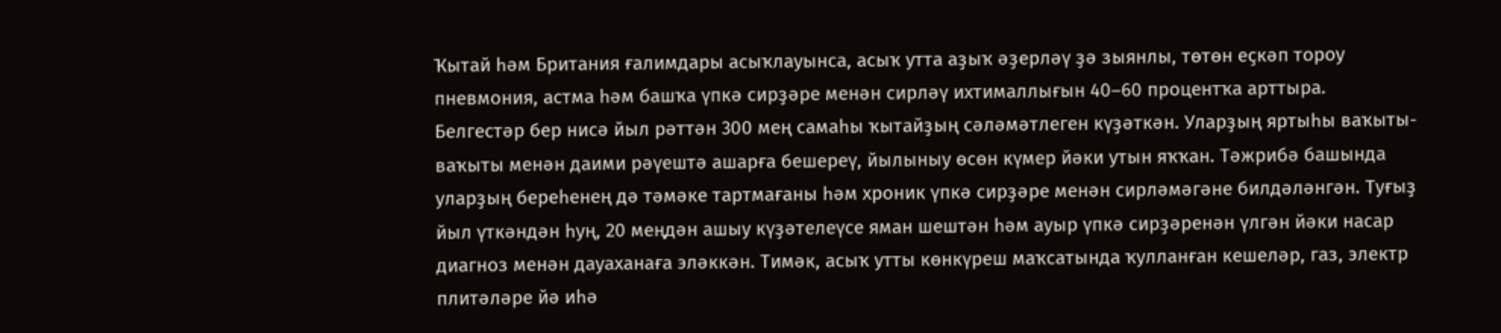Ҡытай һәм Британия ғалимдары асыҡлауынса, асыҡ утта аҙыҡ әҙерләү ҙә зыянлы, төтөн еҫкәп тороу пневмония, астма һәм башҡа үпкә сирҙәре менән сирләү ихтималлығын 40–60 процентҡа арттыра.
Белгестәр бер нисә йыл рәттән 300 мең самаһы ҡытайҙың сәләмәтлеген күҙәткән. Уларҙың яртыһы ваҡыты-ваҡыты менән даими рәүештә ашарға бешереү, йылыныу өсөн күмер йәки утын яҡҡан. Тәжрибә башында уларҙың береһенең дә тәмәке тартмағаны һәм хроник үпкә сирҙәре менән сирләмәгәне билдәләнгән. Туғыҙ йыл үткәндән һуң, 20 меңдән ашыу күҙәтелеүсе яман шештән һәм ауыр үпкә сирҙәренән үлгән йәки насар диагноз менән дауаханаға эләккән. Тимәк, асыҡ утты көнкүреш маҡсатында ҡулланған кешеләр, газ, электр плитәләре йә иһә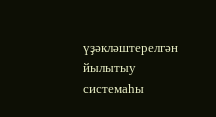үҙәкләштерелгән йылытыу системаһы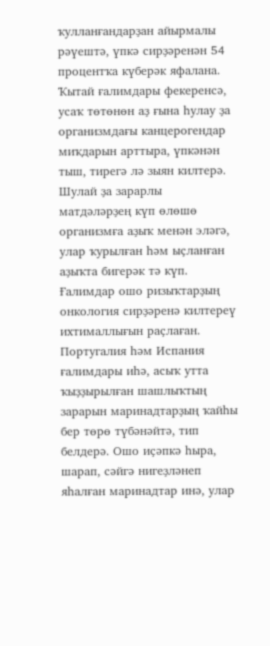ҡулланғандарҙан айырмалы рәүештә, үпкә сирҙәренән 54 процентҡа күберәк яфалана.
Ҡытай ғалимдары фекеренсә, усаҡ төтөнөн аҙ ғына һулау ҙа организмдағы канцерогендар миҡдарын арттыра, үпкәнән тыш, тирегә лә зыян килтерә. Шулай ҙа зарарлы матдәләрҙең күп өлөшө организмға аҙыҡ менән эләгә, улар ҡурылған һәм ыҫланған аҙыҡта бигерәк тә күп. Ғалимдар ошо ризыҡтарҙың онкология сирҙәренә килтереү ихтималлығын раҫлаған.
Португалия һәм Испания ғалимдары иһә, асыҡ утта ҡыҙҙырылған шашлыҡтың зарарын маринадтарҙың ҡайһы бер төрө түбәнәйтә, тип белдерә. Ошо иҫәпкә һыра, шарап, сәйгә нигеҙләнеп яһалған маринадтар инә, улар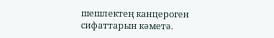шешлектең канцероген сифаттарын кәметә.